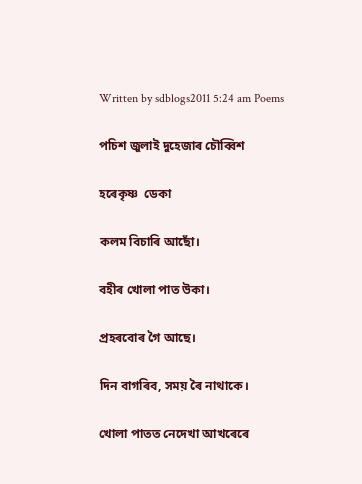Written by sdblogs2011 5:24 am Poems

পচিশ জুলাই দুহেজাৰ চৌব্বিশ

হৰেকৃষ্ণ  ডেকা

কলম বিচাৰি আছোঁ।

বহীৰ খোলা পাত উকা।

প্ৰহৰবোৰ গৈ আছে।

দিন বাগৰিব, সময় ৰৈ নাথাকে।

খোলা পাতত নেদেখা আখৰেৰে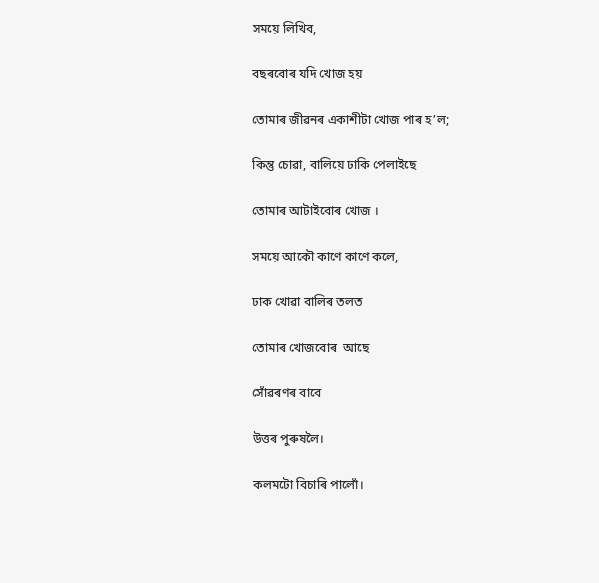সময়ে লিখিব,

বছৰবোৰ যদি খোজ হয়

তোমাৰ জীৱনৰ একাশীটা খোজ পাৰ হ’ল;

কিন্তু চোৱা, বালিয়ে ঢাকি পেলাইছে

তোমাৰ আটাইবোৰ খোজ ।

সময়ে আকৌ কাণে কাণে কলে,

ঢাক খোৱা বালিৰ তলত

তোমাৰ খোজবোৰ  আছে

সোঁৱৰণৰ বাবে

উত্তৰ পুৰুষলৈ।

কলমটো বিচাৰি পালোঁ।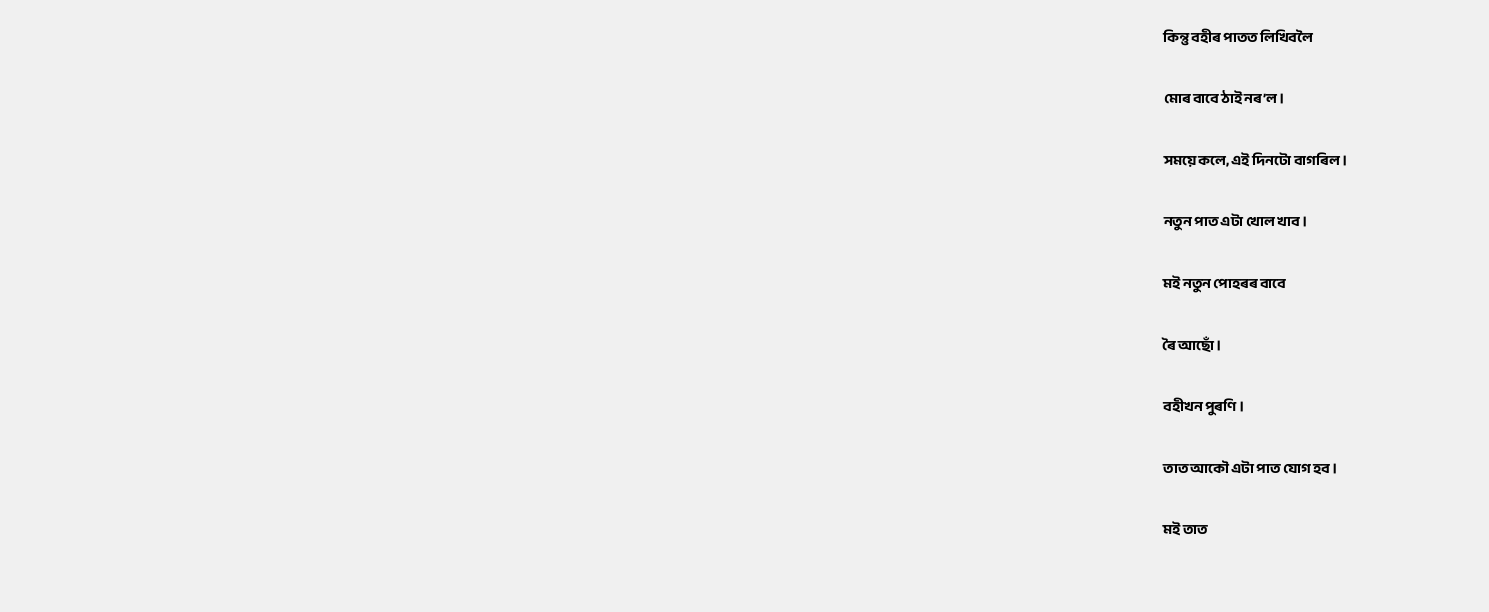কিন্তু বহীৰ পাতত লিখিবলৈ

মোৰ বাবে ঠাই নৰ’ল।

সময়ে কলে, এই দিনটো বাগৰিল ।

নতুন পাত এটা খোল খাব।

মই নতুন পোহৰৰ বাবে

ৰৈ আছোঁ।

বহীখন পুৰণি।

তাত আকৌ এটা পাত যোগ হব।

মই তাত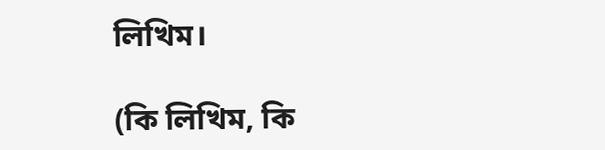লিখিম।

(কি লিখিম, কি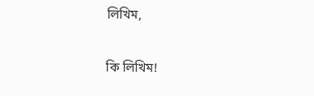লিখিম,

কি লিখিম!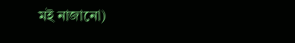মই নাজানো)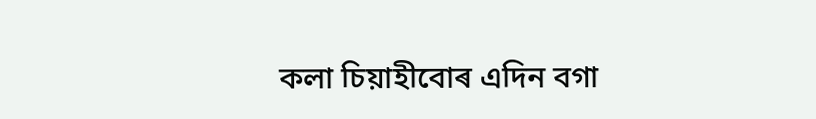কলা চিয়াহীবোৰ এদিন বগা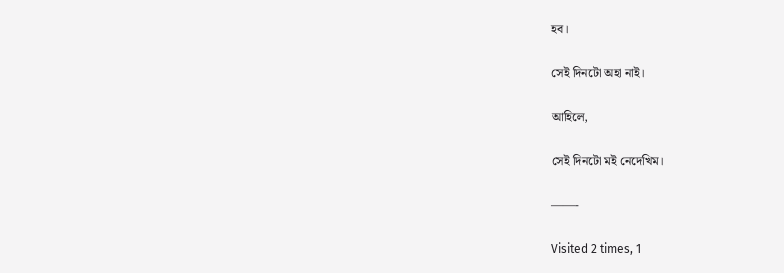হব।

সেই দিনটো অহা নাই।

আহিলে,

সেই দিনটো মই নেদেখিম।

——-

Visited 2 times, 1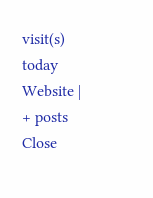visit(s) today
Website |  + posts
Close